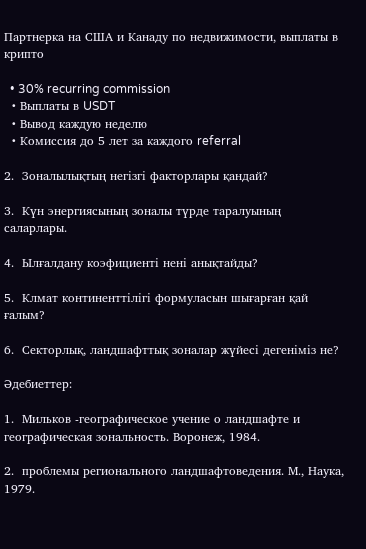Партнерка на США и Канаду по недвижимости, выплаты в крипто

  • 30% recurring commission
  • Выплаты в USDT
  • Вывод каждую неделю
  • Комиссия до 5 лет за каждого referral

2.  Зоналылықтың негізгі факторлары қандай?

3.  Күн энергиясының зоналы түрде таралуының саларлары.

4.  Ылғалдану коэфициенті нені анықтайды?

5.  Клмат континенттілігі формуласын шығарған қай ғалым?

6.  Секторлық, ландшафттық зоналар жүйесі дегеніміз не?

Әдебиеттер:

1.  Мильков -географическое учение о ландшафте и географическая зональность. Воронеж, 1984.

2.  проблемы регионального ландшафтоведения. М., Наука, 1979.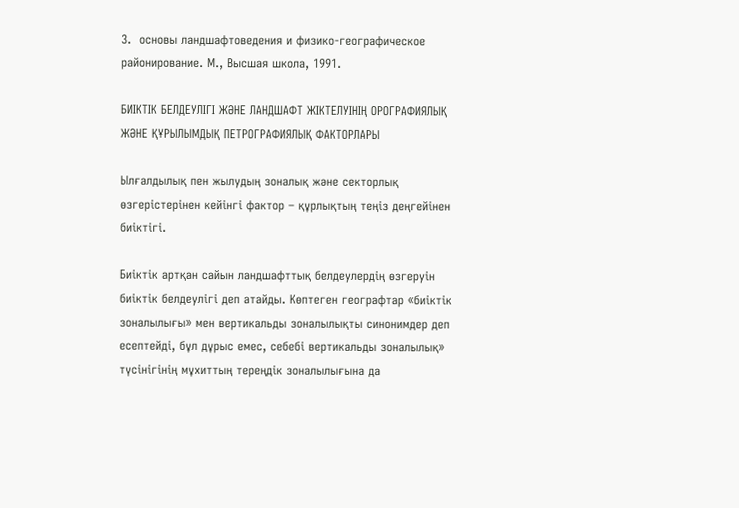3.  основы ландшафтоведения и физико-географическое районирование. М., Высшая школа, 1991.

БИІКТІК БЕЛДЕУЛІГІ ЖӘНЕ ЛАНДШАФТ ЖІКТЕЛУІНІҢ ОРОГРАФИЯЛЫҚ ЖӘНЕ ҚҰРЫЛЫМДЫҚ ПЕТРОГРАФИЯЛЫҚ ФАКТОРЛАРЫ

Ылғалдылық пен жылудың зоналық және секторлық өзгерістерінен кейінгі фактор – құрлықтың теңіз деңгейінен биіктігі.

Биіктік артқан сайын ландшафттық белдеулердің өзгеруін биіктік белдеулігі деп атайды. Көптеген географтар «биіктік зоналылығы» мен вертикальды зоналылықты синонимдер деп есептейді, бұл дұрыс емес, себебі вертикальды зоналылық» түсінігінің мұхиттың тереңдік зоналылығына да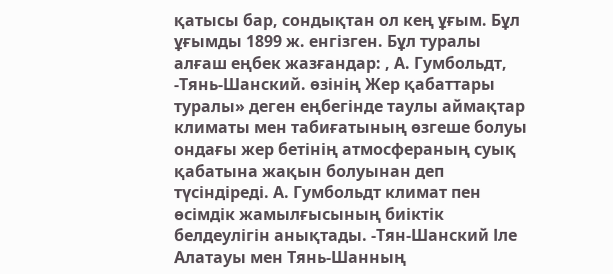қатысы бар, сондықтан ол кең ұғым. Бұл ұғымды 1899 ж. енгізген. Бұл туралы алғаш еңбек жазғандар: , А. Гумбольдт, -Тянь-Шанский. өзінің Жер қабаттары туралы» деген еңбегінде таулы аймақтар климаты мен табиғатының өзгеше болуы ондағы жер бетінің атмосфераның суық қабатына жақын болуынан деп түсіндіреді. А. Гумбольдт климат пен өсімдік жамылғысының биіктік белдеулігін анықтады. -Тян-Шанский Іле Алатауы мен Тянь-Шанның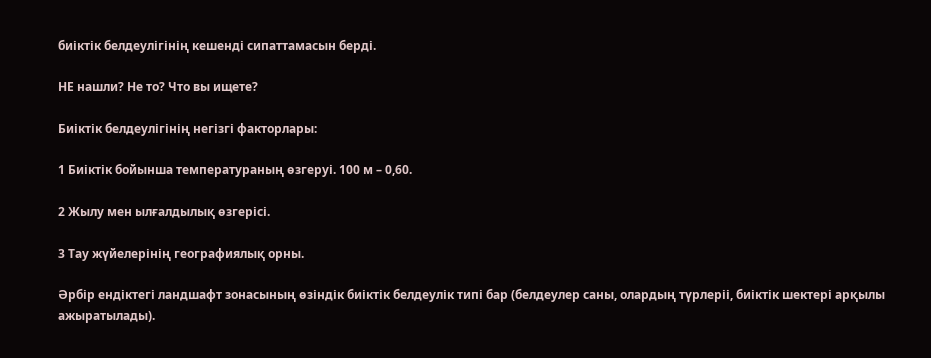биіктік белдеулігінің кешенді сипаттамасын берді.

НЕ нашли? Не то? Что вы ищете?

Биіктік белдеулігінің негізгі факторлары:

1 Биіктік бойынша температураның өзгеруі. 100 м – 0,60.

2 Жылу мен ылғалдылық өзгерісі.

3 Тау жүйелерінің географиялық орны.

Әрбір ендіктегі ландшафт зонасының өзіндік биіктік белдеулік типі бар (белдеулер саны, олардың түрлеріі, биіктік шектері арқылы ажыратылады).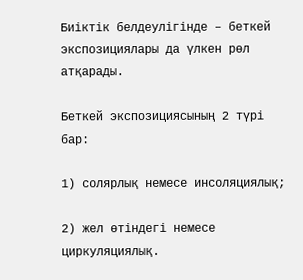Биіктік белдеулігінде – беткей экспозициялары да үлкен рөл атқарады.

Беткей экспозициясының 2 түрі бар:

1) солярлық немесе инсоляциялық;

2) жел өтіндегі немесе циркуляциялық.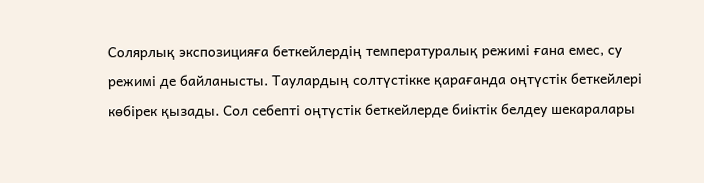Солярлық экспозицияға беткейлердің температуралық режимі ғана емес, су режимі де байланысты. Таулардың солтүстікке қарағанда оңтүстік беткейлері көбірек қызады. Сол себепті оңтүстік беткейлерде биіктік белдеу шекаралары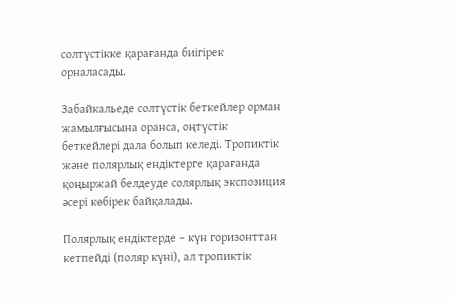солтүстікке қарағанда биігірек орналасады.

Забайкальеде солтүстік беткейлер орман жамылғысына оранса, оңтүстік беткейлері дала болып келеді. Тропиктік және полярлық ендіктерге қарағанда қоңыржай белдеуде солярлық экспозиция әсері көбірек байқалады.

Полярлық ендіктерде – күн горизонттан кетпейді (поляр күні), ал тропиктік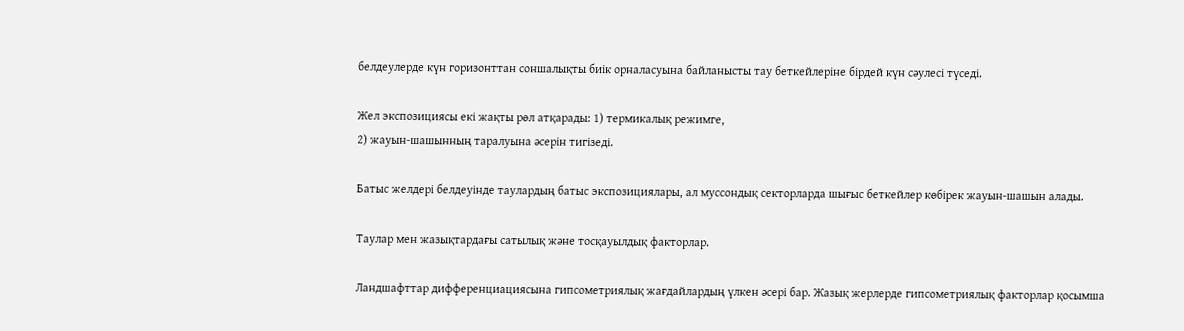белдеулерде күн горизонттан соншалықты биік орналасуына байланысты тау беткейлеріне бірдей күн сәулесі түседі.

Жел экспозициясы екі жақты рөл атқарады: 1) термикалық режимге,
2) жауын-шашынның таралуына әсерін тигізеді.

Батыс желдері белдеуінде таулардың батыс экспозициялары, ал муссондық секторларда шығыс беткейлер көбірек жауын-шашын алады.

Таулар мен жазықтардағы сатылық және тосқауылдық факторлар.

Ландшафттар дифференциациясына гипсометриялық жағдайлардың үлкен әсері бар. Жазық жерлерде гипсометриялық факторлар қосымша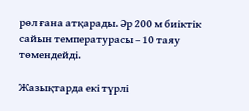рөл ғана атқарады. Әр 200 м биіктік сайын температурасы – 10 таяу төмендейді.

Жазықтарда екі түрлі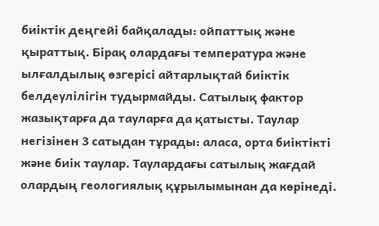биіктік деңгейі байқалады: ойпаттық және қыраттық. Бірақ олардағы температура және ылғалдылық өзгерісі айтарлықтай биіктік белдеулілігін тудырмайды. Сатылық фактор жазықтарға да тауларға да қатысты. Таулар негізінен 3 сатыдан тұрады: аласа, орта биіктікті және биік таулар. Таулардағы сатылық жағдай олардың геологиялық құрылымынан да көрінеді.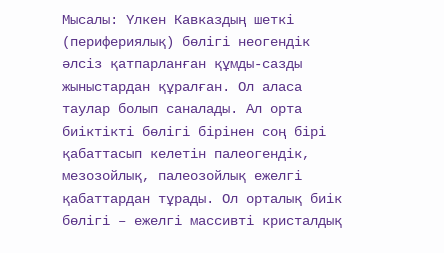Мысалы: Үлкен Кавказдың шеткі (перифериялық) бөлігі неогендік әлсіз қатпарланған құмды-сазды жыныстардан құралған. Ол аласа таулар болып саналады. Ал орта биіктікті бөлігі бірінен соң бірі қабаттасып келетін палеогендік, мезозойлық, палеозойлық ежелгі қабаттардан тұрады. Ол орталық биік бөлігі – ежелгі массивті кристалдық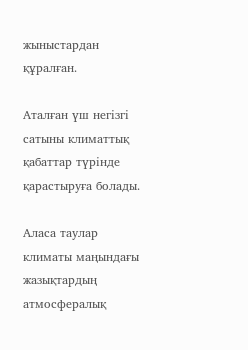жыныстардан құралған.

Аталған үш негізгі сатыны климаттық қабаттар түрінде қарастыруға болады.

Аласа таулар климаты маңындағы жазықтардың атмосфералық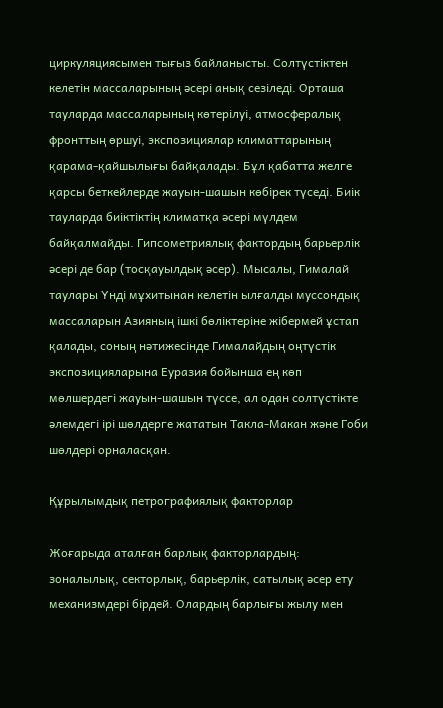циркуляциясымен тығыз байланысты. Солтүстіктен келетін массаларының әсері анық сезіледі. Орташа тауларда массаларының көтерілуі, атмосфералық фронттың өршуі, экспозициялар климаттарының қарама-қайшылығы байқалады. Бұл қабатта желге қарсы беткейлерде жауын-шашын көбірек түседі. Биік тауларда биіктіктің климатқа әсері мүлдем байқалмайды. Гипсометриялық фактордың барьерлік әсері де бар (тосқауылдық әсер). Мысалы, Гималай таулары Үнді мұхитынан келетін ылғалды муссондық массаларын Азияның ішкі бөліктеріне жібермей ұстап қалады, соның нәтижесінде Гималайдың оңтүстік экспозицияларына Еуразия бойынша ең көп мөлшердегі жауын-шашын түссе, ал одан солтүстікте әлемдегі ірі шөлдерге жататын Такла-Макан және Гоби шөлдері орналасқан.

Құрылымдық петрографиялық факторлар

Жоғарыда аталған барлық факторлардың: зоналылық, секторлық, барьерлік, сатылық әсер ету механизмдері бірдей. Олардың барлығы жылу мен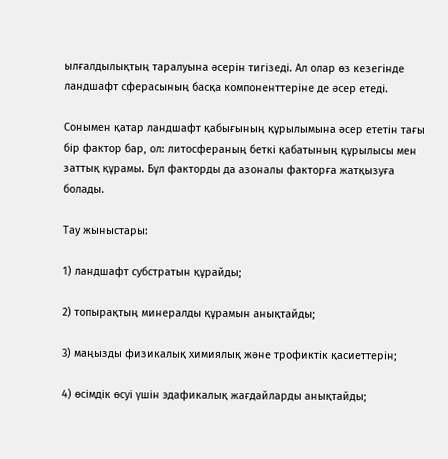ылғалдылықтың таралуына әсерін тигізеді. Ал олар өз кезегінде ландшафт сферасының басқа компоненттеріне де әсер етеді.

Сонымен қатар ландшафт қабығының құрылымына әсер ететін тағы бір фактор бар, ол: литосфераның беткі қабатының құрылысы мен заттық құрамы. Бұл факторды да азоналы факторға жатқызуға болады.

Тау жыныстары:

1) ландшафт субстратын құрайды;

2) топырақтың минералды құрамын анықтайды;

3) маңызды физикалық химиялық және трофиктік қасиеттерін;

4) өсімдік өсуі үшін эдафикалық жағдайларды анықтайды;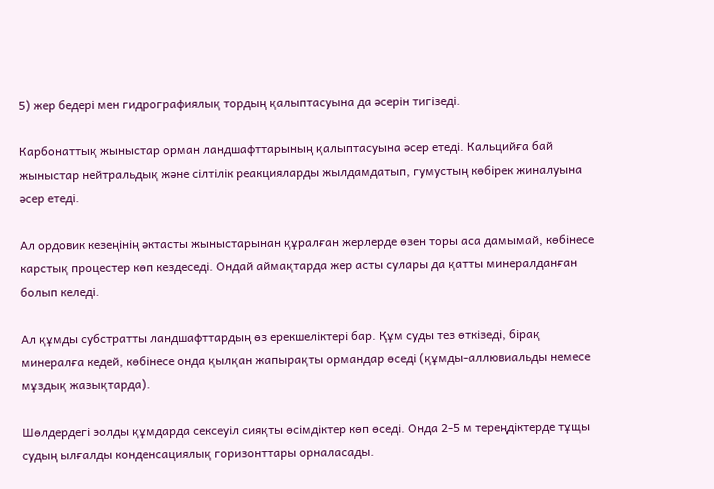5) жер бедері мен гидрографиялық тордың қалыптасуына да әсерін тигізеді.

Карбонаттық жыныстар орман ландшафттарының қалыптасуына әсер етеді. Кальцийға бай жыныстар нейтральдық және сілтілік реакцияларды жылдамдатып, гумустың көбірек жиналуына әсер етеді.

Ал ордовик кезеңінің әктасты жыныстарынан құралған жерлерде өзен торы аса дамымай, көбінесе карстық процестер көп кездеседі. Ондай аймақтарда жер асты сулары да қатты минералданған болып келеді.

Ал құмды субстратты ландшафттардың өз ерекшеліктері бар. Құм суды тез өткізеді, бірақ минералға кедей, көбінесе онда қылқан жапырақты ормандар өседі (құмды-аллювиальды немесе мұздық жазықтарда).

Шөлдердегі эолды құмдарда сексеуіл сияқты өсімдіктер көп өседі. Онда 2-5 м тереңдіктерде тұщы судың ылғалды конденсациялық горизонттары орналасады.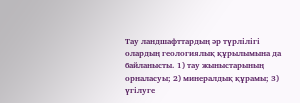Тау ландшафттардың әр түрлілігі олардың геологиялық құрылымына да байланысты. 1) тау жыныстарының орналасуы; 2) минералдық құрамы; 3) үгілуге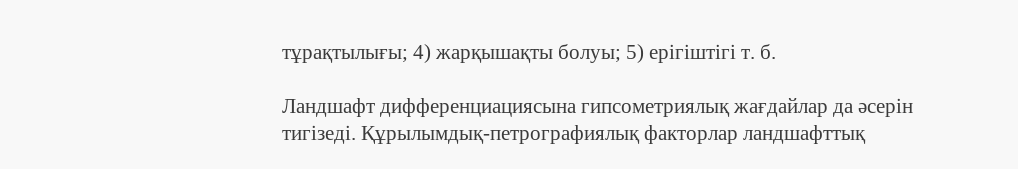тұрақтылығы; 4) жарқышақты болуы; 5) ерігіштігі т. б.

Ландшафт дифференциациясына гипсометриялық жағдайлар да әсерін тигізеді. Құрылымдық-петрографиялық факторлар ландшафттық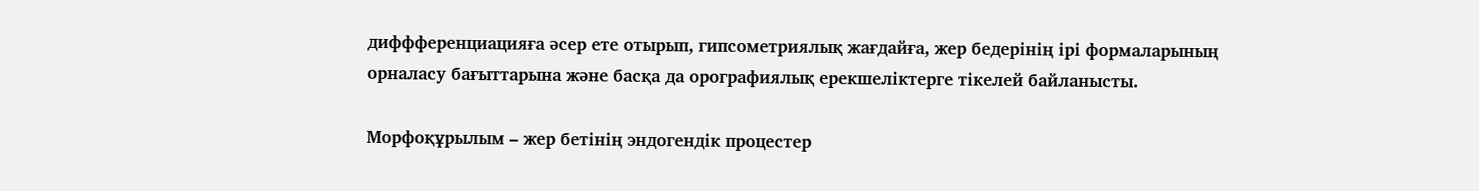диффференциацияға әсер ете отырып, гипсометриялық жағдайға, жер бедерінің ірі формаларының орналасу бағыттарына және басқа да орографиялық ерекшеліктерге тікелей байланысты.

Морфоқұрылым – жер бетінің эндогендік процестер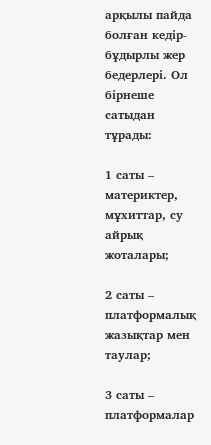арқылы пайда болған кедір-бұдырлы жер бедерлері. Ол бірнеше сатыдан тұрады:

1 саты – материктер, мұхиттар, су айрық жоталары;

2 саты – платформалық жазықтар мен таулар;

3 саты – платформалар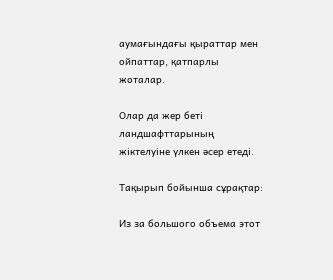аумағындағы қыраттар мен ойпаттар, қатпарлы жоталар.

Олар да жер беті ландшафттарының жіктелуіне үлкен әсер етеді.

Тақырып бойынша сұрақтар:

Из за большого объема этот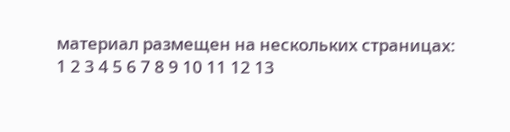материал размещен на нескольких страницах:
1 2 3 4 5 6 7 8 9 10 11 12 13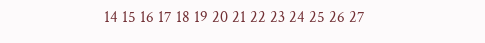14 15 16 17 18 19 20 21 22 23 24 25 26 27